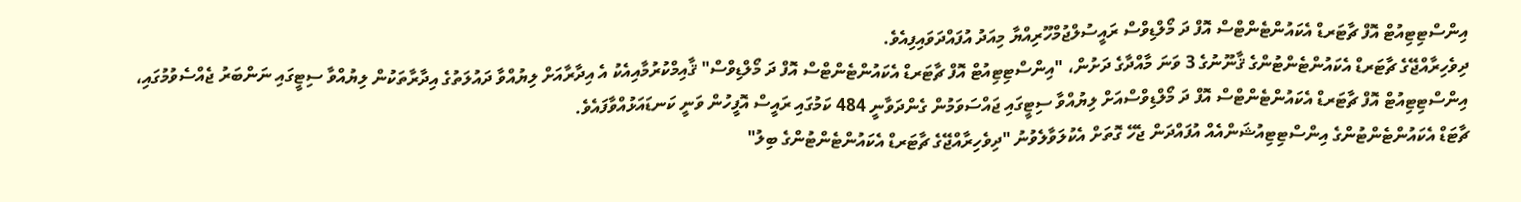އިންސްޓިޓިއުޓް އޮފް ޗާޓަރޑް އެކައުންޓެންޓްސް އޮފް ދަ މޯލްޑިވްސް ރައީސުލްޖުމްހޫރިއްޔާ މިއަދު އުފައްދަވައިފިއެވެ.
ދިވެހިރާއްޖޭގެ ޗާޓަރޑް އެކައުންޓެންޓުންގެ ޤާނޫނުގެ 3 ވަނަ މާއްދާގެ ދަށުން، "އިންސްޓިޓިއުޓް އޮފް ޗާޓަރޑް އެކައުންޓެންޓްސް އޮފް ދަ މޯލްޑިވްސް" ޤާއިމްކުރުމާއިއެކު އެ އިދާރާއަށް ލިޔުއްވާ ދައުލަތުގެ އިދާރާތަކުން ލިޔުއްވާ ސިޓީގައި ނަންބަރު ޖެއްސެވުމުގައި، އިންސްޓިޓިއުޓް އޮފް ޗާޓަރޑް އެކައުންޓެންޓްސް އޮފް ދަ މޯލްޑިވްސްއަށް ލިޔުއްވާ ސިޓީގައި ޖައްސަވަމުން ގެންދަވާނީ 484 ކަމުގައި ރައީސް އޮފީހުން ވަނީ ކަނޑައަޅުއްވާފައެވެ.
ޗާޓަޑް އެކައުންޓެންޓުންގެ އިންސްޓިޓިއުޝަންއެއް އުފައްދަން ޖެހޭ ގޮތަށް އެކުލަވާލެވުނު "ދިވެހިރާއްޖޭގެ ޗާޓަރޑް އެކައުންޓެންޓުންގެ ބިލު"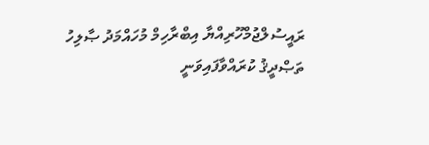ރައީސުލްޖުމްހޫރިއްޔާ އިބްރާހިމް މުހައްމަދު ޞާލިހު ތަޞްދީޤު ކުރައްވާފައިވަނީ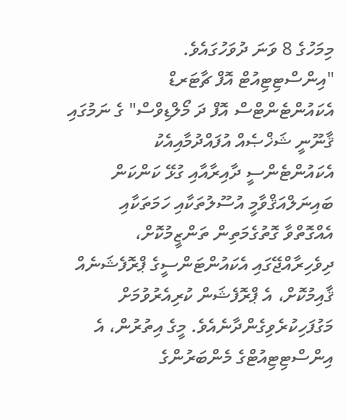މިމަހުގެ 8 ވަނަ ދުވަހުގައެވެ.
"އިންސްޓިޓިއުޓް އޮފް ޗާޓަރޑް އެކައުންޓެންޓްސް އޮފް ދަ މޯލްޑިވްސް" ގެ ނަމުގައި ޤާނޫނީ ޝަޚްޞެއް އުފައްދުމާއިއެކު އެކައުންޓެންސީ ދާއިރާއާއި ގުޅޭ ކަންކަން ބައިނަލްއަޤްވާމީ އުސޫލުތަކާއި ހަމަތަކާއި އެއްގޮތްވާ ގޮތުގެމަތިން ތަންޒީމުކޮށް، ދިވެހިރާއްޖޭގައި އެކައުންޓަންސީގެ ޕްރޮފެޝަނެއް ޤާއިމުކޮށް، އެ ޕްރޮފެޝަން ކުރިއެރުވުމަށް މަގުފަހިކުރެވިގެންދާނެއެވެ. މީގެ އިތުރުން، އެ އިންސްޓިޓިއުޓްގެ މެންބަރުންގެ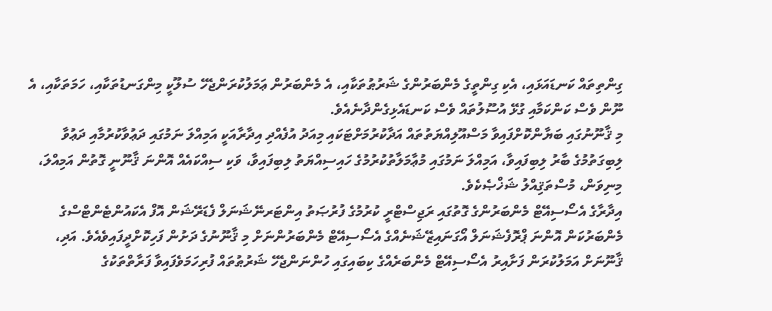ގިންތިތައް ކަނޑައަޅައި، އެކި ގިންތީގެ މެންބަރުންގެ ޝަރުޠުތަކާއި، އެ މެންބަރުން ޢަމަލުކުރަންޖެހޭ ސުލޫކީ މިންގަނޑުތަކާއި، ހަމަތަކާއި، އެ ނޫން ވެސް ކަންކަމާއި ގުޅޭ އުސޫލުތައް ވެސް ކަނޑައެޅިގެންދާނެއެވެ.
މި ޤާނޫނުގައި ބަޔާންކޮށްފައިވާ މަސްއޫލިއްޔަތުތައް އަދާކުރުމަށްޓަކައި މިއަދު އުފެއްދި އިދާރާއަކީ އަމިއްލަ ނަމުގައި ދަޢުވާކުރުމާއި ދަޢުވާ ލިބިގަތުމުގެ ބާރު ލިބިފައިވާ، އަމިއްލަ ނަމުގައި މުޢާމަލާތުކުރުމުގެ ހައިސިއްޔަތު ލިބިފައިވާ، ވަކި ސިއްކައެއް އޮންނަ ޤާނޫނީ ގޮތުން އަމިއްލަ، މިނިވަން، މުސްތަޤިއްލު ޝަޚްޞެކެވެ.
އިދާރާގެ އެސޯސިއޭޓް މެންބަރުންގެ ގޮތުގައި ރަޖިސްޓްރީ ކުރުމުގެ ފުރުޞަތު އިންޓަރނޭޝަނަލް ފެޑަރޭޝަން އޮފް އެކައުންޓެންޓްސްގެ މެންބަރުކަން އޮންނަ ޕްރޮފެޝަނަލް އޯގަނައިޒޭޝަނެއްގެ އެސޯސިއޭޓް މެންބަރުންނަށް މި ޤާނޫނުގެ ދަށުން ފަހިކޮށްދީފައިވެއެވެ. އަދި، ޤާނޫނަށް އަމަލުކުރަން ފަށާއިރު އެސޯސިއޭޓް މެންބަރެއްގެ ކިބައިގައި ހުންނަންޖެހޭ ޝަރުޠުތައް ފުރިހަމަވެފައިވާ ފަރާތްތަކުގެ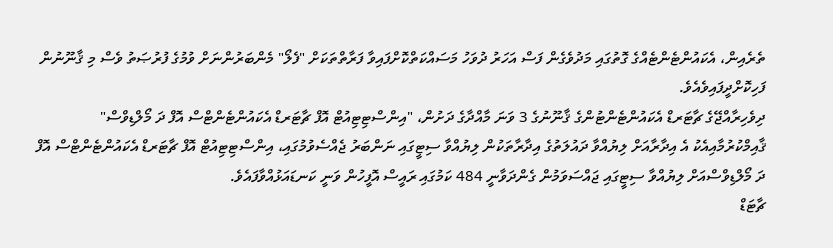ތެރެއިން، އެކައުންޓެންޓެއްގެ ގޮތުގައި މަދުވެގެން ފަސް އަހަރު ދުވަހު މަސައްކަތްކޮށްފައިވާ ފަރާތްތަކަށް "ފެލޯ" މެންބަރުންނަށް ވުމުގެ ފުރުޞަތު ވެސް މި ޤާނޫނުން ފަހިކޮށްދީފައިވެއެވެ.
ދިވެހިރާއްޖޭގެ ޗާޓަރޑް އެކައުންޓެންޓުންގެ ޤާނޫނުގެ 3 ވަނަ މާއްދާގެ ދަށުން، "އިންސްޓިޓިއުޓް އޮފް ޗާޓަރޑް އެކައުންޓެންޓްސް އޮފް ދަ މޯލްޑިވްސް" ޤާއިމްކުރުމާއިއެކު އެ އިދާރާއަށް ލިޔުއްވާ ދައުލަތުގެ އިދާރާތަކުން ލިޔުއްވާ ސިޓީގައި ނަންބަރު ޖެއްސެވުމުގައި، އިންސްޓިޓިއުޓް އޮފް ޗާޓަރޑް އެކައުންޓެންޓްސް އޮފް ދަ މޯލްޑިވްސްއަށް ލިޔުއްވާ ސިޓީގައި ޖައްސަވަމުން ގެންދަވާނީ 484 ކަމުގައި ރައީސް އޮފީހުން ވަނީ ކަނޑައަޅުއްވާފައެވެ.
ޗާޓަޑް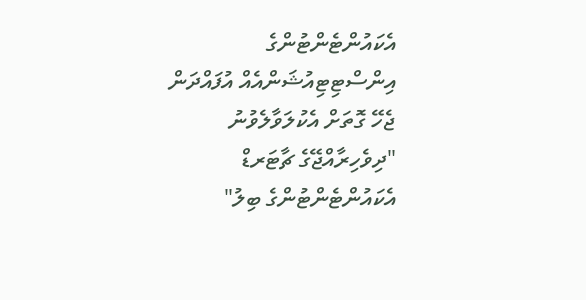އެކައުންޓެންޓުންގެ އިންސްޓިޓިއުޝަންއެއް އުފައްދަން ޖެހޭ ގޮތަށް އެކުލަވާލެވުނު "ދިވެހިރާއްޖޭގެ ޗާޓަރޑް އެކައުންޓެންޓުންގެ ބިލު"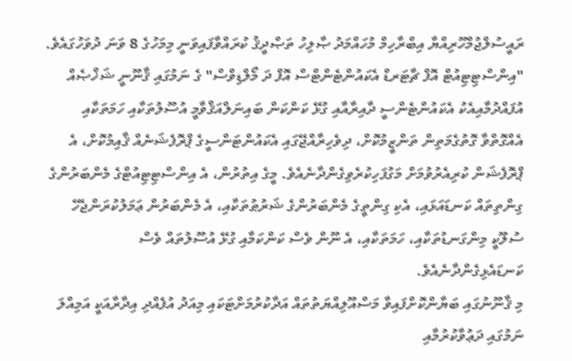ރައީސުލްޖުމްހޫރިއްޔާ އިބްރާހިމް މުހައްމަދު ޞާލިހު ތަޞްދީޤު ކުރައްވާފައިވަނީ މިމަހުގެ 8 ވަނަ ދުވަހުގައެވެ.
"އިންސްޓިޓިއުޓް އޮފް ޗާޓަރޑް އެކައުންޓެންޓްސް އޮފް ދަ މޯލްޑިވްސް" ގެ ނަމުގައި ޤާނޫނީ ޝަޚްޞެއް އުފައްދުމާއިއެކު އެކައުންޓެންސީ ދާއިރާއާއި ގުޅޭ ކަންކަން ބައިނަލްއަޤްވާމީ އުސޫލުތަކާއި ހަމަތަކާއި އެއްގޮތްވާ ގޮތުގެމަތިން ތަންޒީމުކޮށް، ދިވެހިރާއްޖޭގައި އެކައުންޓަންސީގެ ޕްރޮފެޝަނެއް ޤާއިމުކޮށް، އެ ޕްރޮފެޝަން ކުރިއެރުވުމަށް މަގުފަހިކުރެވިގެންދާނެއެވެ. މީގެ އިތުރުން، އެ އިންސްޓިޓިއުޓްގެ މެންބަރުންގެ ގިންތިތައް ކަނޑައަޅައި، އެކި ގިންތީގެ މެންބަރުންގެ ޝަރުޠުތަކާއި، އެ މެންބަރުން ޢަމަލުކުރަންޖެހޭ ސުލޫކީ މިންގަނޑުތަކާއި، ހަމަތަކާއި، އެ ނޫން ވެސް ކަންކަމާއި ގުޅޭ އުސޫލުތައް ވެސް ކަނޑައެޅިގެންދާނެއެވެ.
މި ޤާނޫނުގައި ބަޔާންކޮށްފައިވާ މަސްއޫލިއްޔަތުތައް އަދާކުރުމަށްޓަކައި މިއަދު އުފެއްދި އިދާރާއަކީ އަމިއްލަ ނަމުގައި ދަޢުވާކުރުމާއި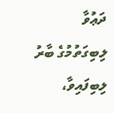ދަޢުވާ ލިބިގަތުމުގެ ބާރު ލިބިފައިވާ،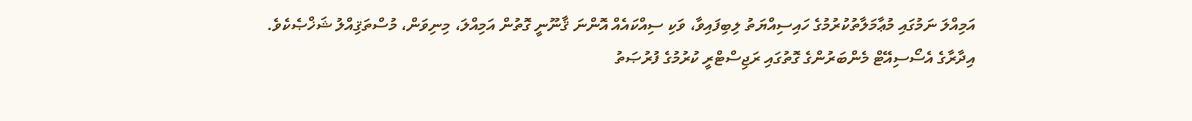އަމިއްލަ ނަމުގައި މުޢާމަލާތުކުރުމުގެ ހައިސިއްޔަތު ލިބިފައިވާ، ވަކި ސިއްކައެއް އޮންނަ ޤާނޫނީ ގޮތުން އަމިއްލަ، މިނިވަން، މުސްތަޤިއްލު ޝަޚްޞެކެވެ.
އިދާރާގެ އެސޯސިއޭޓް މެންބަރުންގެ ގޮތުގައި ރަޖިސްޓްރީ ކުރުމުގެ ފުރުޞަތު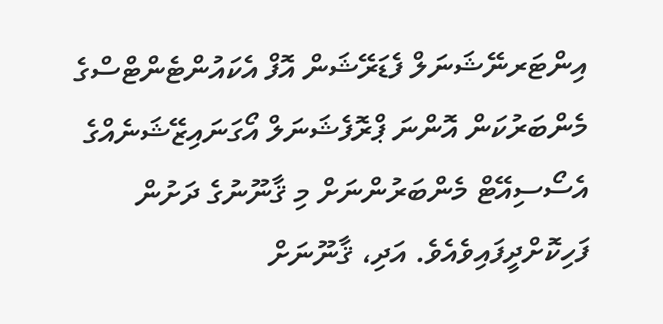އިންޓަރނޭޝަނަލް ފެޑަރޭޝަން އޮފް އެކައުންޓެންޓްސްގެ މެންބަރުކަން އޮންނަ ޕްރޮފެޝަނަލް އޯގަނައިޒޭޝަނެއްގެ އެސޯސިއޭޓް މެންބަރުންނަށް މި ޤާނޫނުގެ ދަށުން ފަހިކޮށްދީފައިވެއެވެ. އަދި، ޤާނޫނަށް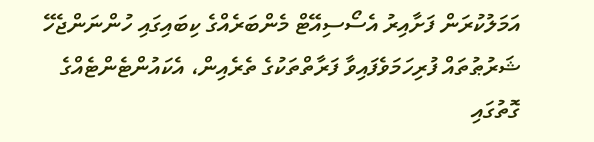އަމަލުކުރަން ފަށާއިރު އެސޯސިއޭޓް މެންބަރެއްގެ ކިބައިގައި ހުންނަންޖެހޭ ޝަރުޠުތައް ފުރިހަމަވެފައިވާ ފަރާތްތަކުގެ ތެރެއިން، އެކައުންޓެންޓެއްގެ ގޮތުގައި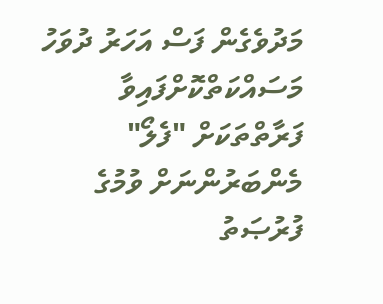މަދުވެގެން ފަސް އަހަރު ދުވަހު މަސައްކަތްކޮށްފައިވާ ފަރާތްތަކަށް "ފެލޯ" މެންބަރުންނަށް ވުމުގެ ފުރުޞަތު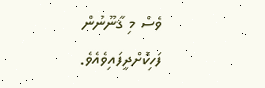ވެސް މި ޤާނޫނުން ފަހިކޮށްދީފައިވެއެވެ.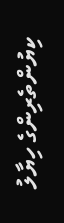ކިޔުންތެރިންގެ ހިޔާލު